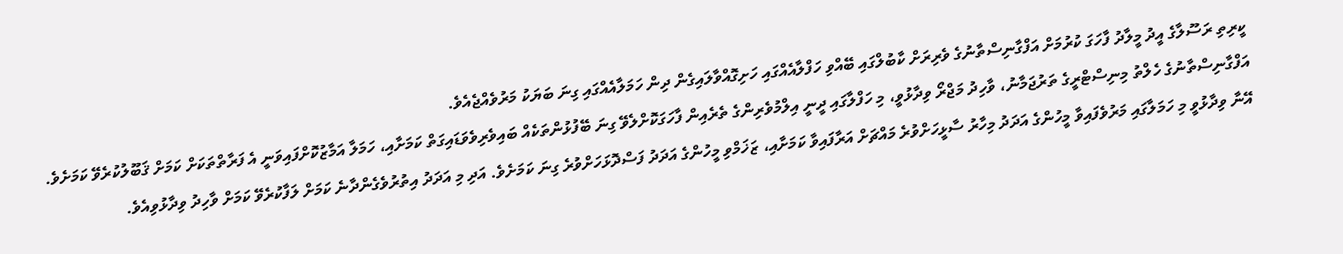ކީރިތި ރަސޫލާގެ އީދު މީލާދު ފާހަގަ ކުރުމަށް އަފްގާނިސްތާނުގެ ވެރިރަށް ކާބުލްގައި ބޭއްވި ހަފްލާއެއްގައި ހަށިގޮއްވާލައިގެން ދިން ހަމަލާއެއްގައި ގިނަ ބަޔަކު މަރުވެއްޖެއެވެ.
އަފްގާނިސްތާނުގެ ހެލްތު މިނިސްޓްރީގެ ތަރުޖަމާނު، ވާހިދު މަޖްރޯ ވިދާޅުވީ، މި ހަފްލާގައި ދީނީ އިލްމުވެރިންގެ ތެރެއިން ފާހަގަކޮށްލެވޭ ގިނަ ބޭފުޅުންތަކެއް ބައިވެރިވެވަޑައިގަތް ކަމަށާއި، ހަމަލާ އަމާޒުކޮށްފައިވަނީ އެ ފަރާތްތަކަށް ކަމަށް ޤަބޫލުކުރެވޭ ކަމަށެވެ. އޭނާ ވިދާޅުވީ މި ހަމަލާގައި މަރުވެފައިވާ މީހުންގެ އަދަދު މިހާރު ސާޅީހަށްވުރެ މައްޗަށް އަރާފައިވާ ކަމަށާއި، ޒަޚަމްވި މީހުންގެ އަދަދު ފަސްދޮޅަހަށްވުރެ ގިނަ ކަމަށެވެ. އަދި މި އަދަދު އިތުރުވެގެންދާނެ ކަމަށް ލަފާކުރެވޭ ކަމަށް ވާހިދު ވިދާޅުވިއެވެ.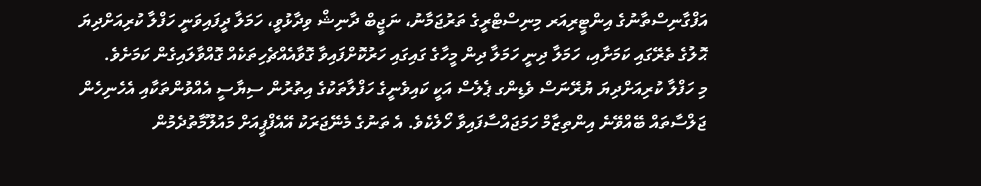އަފްގާނިސްތާނުގެ އިންޓީރިއަރ މިނިސްޓްރީގެ ތަރުޖަމާނު، ނަޖީބް ދާނިޝް ވިދާޅުވީ، ހަމަލާ ދީފައިވަނީ ހަފްލާ ކުރިއަށްދިޔަ ޙޮލުގެ ތެރޭގައި ކަމަށާއި، ހަމަލާ ދިނީ ހަމަލާ ދިން މީހާގެ ގައިގައި ހަރުކޮށްފައިވާ ގޮވާއެއްޗެހިތަކެއް ގޮއްވާލައިގެން ކަމަށެވެ.
މި ހަފްލާ ކުރިއަށްދިޔަ ޔުރޭނަސް ވެޑިންގ ޕެލެސް އަކީ ކައިވެނީގެ ހަފްލާތަކުގެ އިތުރުން ސިޔާސީ އެއްވުންތަކާއި އެހެނިހެން ޖަލްސާތައް ބޭއްވޭނެ އިންތިޒާމް ހަމަޖައްސާފައިވާ ހޯލެކެވެ. އެ ތަނުގެ މެނޭޖަރަކު އޭއެފްޕީއަށް މައުލޫމާތުދެމުން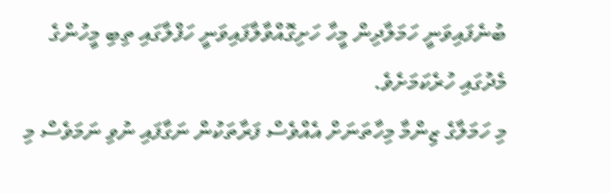ބުނެފައިވަނީ ހަމަލާދިން މީހާ ހަށިގޮއްވާލާފައިވަނީ ހަފްލާގައި ތިބި މީހުންގެ މެދުގައި ހުރެކަމަށެވެ.
މި ހަމަލާގެ ޒިންމާ މިހާތަނަށް އެއްވެސް ފަރާތަކުން ނަގާފައި ނުވި ނަމަވެސް މި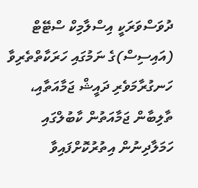ދުވަސްވަރަކީ އިސްލާމިކް ސްޓޭޓް (އައިސިސް)ގެ ނަމުގައި ހަރަކާތްތެރިވާ ހަނގުރާމަވެރި ދައީޝް ޖަމާއަތާއި، ތާލިބާން ޖަމާއަތުން ކާބުލްގައި ހަމަލާދިނުން އިތުރުކޮށްފައިވާ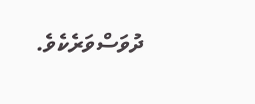ދުވަސްވަރެކެވެ.